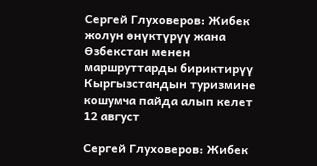Сергей Глуховеров: Жибек жолун өнүктүрүү жана Өзбекстан менен маршруттарды бириктирүү Кыргызстандын туризмине кошумча пайда алып келет
12 август

Сергей Глуховеров: Жибек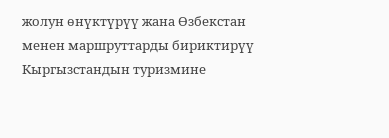жолун өнүктүрүү жана Өзбекстан менен маршруттарды бириктирүү Кыргызстандын туризмине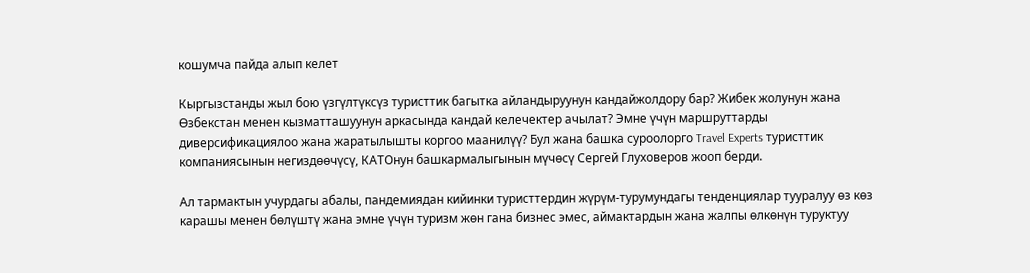кошумча пайда алып келет

Кыргызстанды жыл бою үзгүлтүксүз туристтик багытка айландыруунун кандайжолдору бар? Жибек жолунун жана Өзбекстан менен кызматташуунун аркасында кандай келечектер ачылат? Эмне үчүн маршруттарды диверсификациялоо жана жаратылышты коргоо маанилүү? Бул жана башка суроолорго Travel Experts туристтик компаниясынын негиздөөчүсү, КАТОнун башкармалыгынын мүчөсү Сергей Глуховеров жооп берди.

Ал тармактын учурдагы абалы, пандемиядан кийинки туристтердин жүрүм-турумундагы тенденциялар тууралуу өз көз карашы менен бөлүштү жана эмне үчүн туризм жөн гана бизнес эмес, аймактардын жана жалпы өлкөнүн туруктуу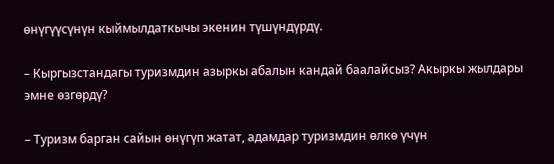өнүгүүсүнүн кыймылдаткычы экенин түшүндүрдү.

– Кыргызстандагы туризмдин азыркы абалын кандай баалайсыз? Акыркы жылдары эмне өзгөрдү?

– Туризм барган сайын өнүгүп жатат, адамдар туризмдин өлкө үчүн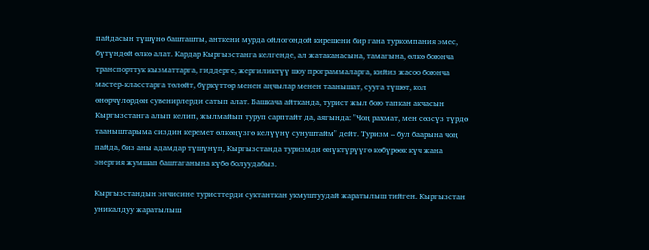пайдасын түшүнө башташты, анткени мурда ойлогондой кирешени бир гана туркомпания эмес, бүтүндөй өлкө алат. Кардар Кыргызстанга келгенде, ал жатаканасына, тамагына, өлкө боюнча транспорттук кызматтарга, гиддерге, жергиликтүү шоу программаларга, кийиз жасоо боюнча мастер-класстарга төлөйт, бүркүттөр менен аңчылар менен таанышат, сууга түшөт, кол өнөрчүлөрдөн сувенирлерди сатып алат. Башкача айтканда, турист жыл бою тапкан акчасын Кыргызстанга алып келип, жылмайып туруп сарптайт да, аягында: "Чоң рахмат, мен сөзсүз түрдө тааныштарыма сиздин керемет өлкөңүзгө келүүнү сунуштайм" дейт. Туризм – бул баарына чоң пайда, биз аны адамдар түшүнүп, Кыргызстанда туризмди өнүктүрүүгө көбүрөөк күч жана энергия жумшап баштаганына күбө болуудабыз.

Кыргызстандын энчисине туристтерди суктанткан укмуштуудай жаратылыш тийген. Кыргызстан уникалдуу жаратылыш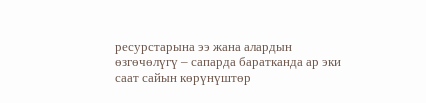ресурстарына ээ жана алардын өзгөчөлүгү – сапарда баратканда ар эки саат сайын көрүнүштөр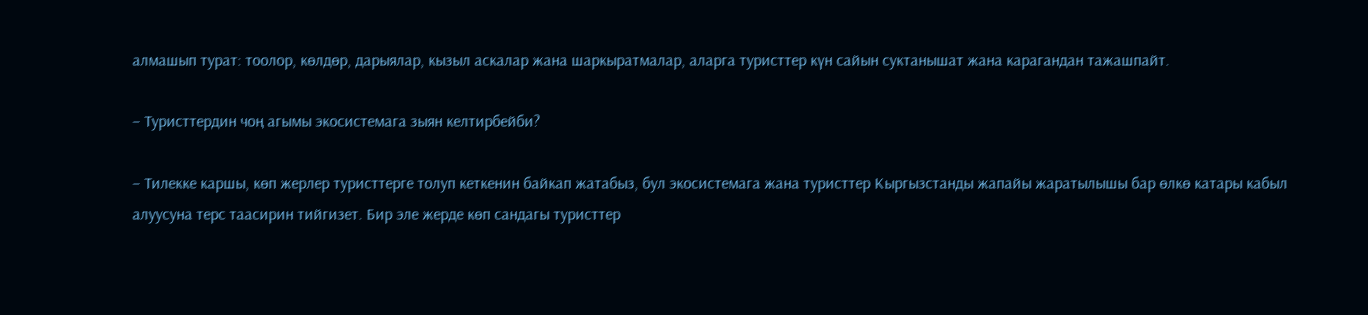алмашып турат: тоолор, көлдөр, дарыялар, кызыл аскалар жана шаркыратмалар, аларга туристтер күн сайын суктанышат жана карагандан тажашпайт.

– Туристтердин чоң агымы экосистемага зыян келтирбейби?

– Тилекке каршы, көп жерлер туристтерге толуп кеткенин байкап жатабыз, бул экосистемага жана туристтер Кыргызстанды жапайы жаратылышы бар өлкө катары кабыл алуусуна терс таасирин тийгизет. Бир эле жерде көп сандагы туристтер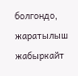болгондо, жаратылыш жабыркайт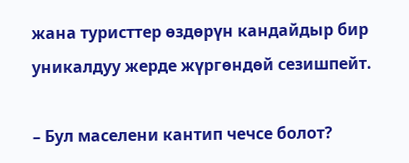жана туристтер өздөрүн кандайдыр бир уникалдуу жерде жүргөндөй сезишпейт.

– Бул маселени кантип чечсе болот?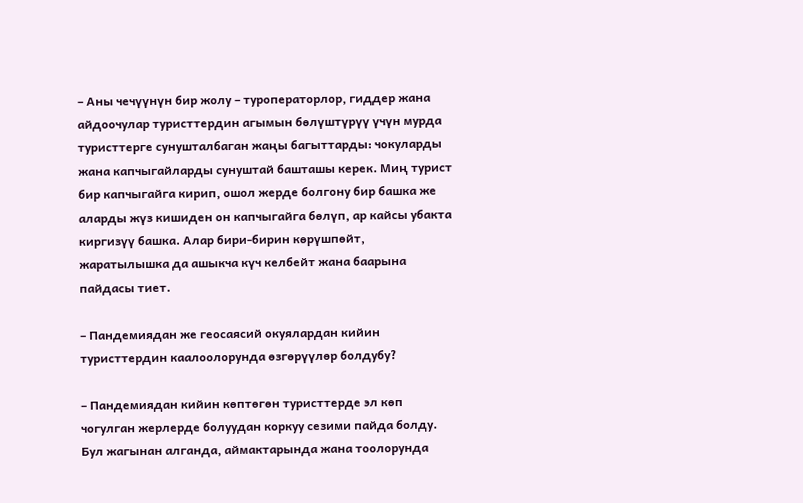– Аны чечүүнүн бир жолу – туроператорлор, гиддер жана айдоочулар туристтердин агымын бөлүштүрүү үчүн мурда туристтерге сунушталбаган жаңы багыттарды: чокуларды жана капчыгайларды сунуштай башташы керек. Миң турист бир капчыгайга кирип, ошол жерде болгону бир башка же аларды жүз кишиден он капчыгайга бөлүп, ар кайсы убакта киргизүү башка. Алар бири-бирин көрүшпөйт, жаратылышка да ашыкча күч келбейт жана баарына пайдасы тиет.

– Пандемиядан же геосаясий окуялардан кийин туристтердин каалоолорунда өзгөрүүлөр болдубу?

– Пандемиядан кийин көптөгөн туристтерде эл көп чогулган жерлерде болуудан коркуу сезими пайда болду. Бул жагынан алганда, аймактарында жана тоолорунда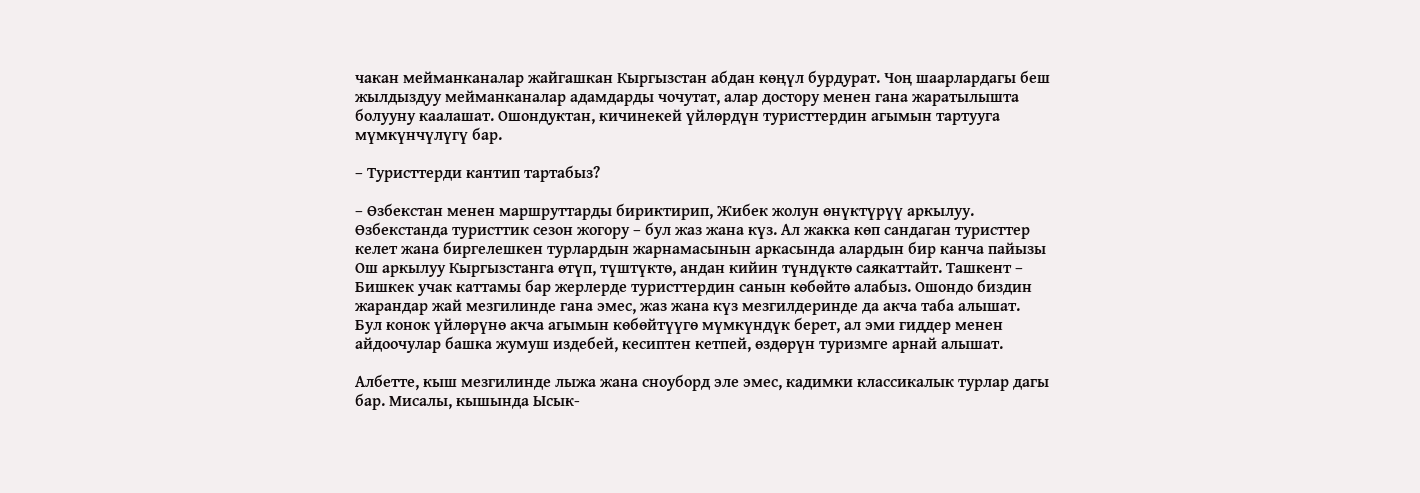чакан мейманканалар жайгашкан Кыргызстан абдан көңүл бурдурат. Чоң шаарлардагы беш жылдыздуу мейманканалар адамдарды чочутат, алар достору менен гана жаратылышта болууну каалашат. Ошондуктан, кичинекей үйлөрдүн туристтердин агымын тартууга мүмкүнчүлүгү бар.

– Туристтерди кантип тартабыз?

– Өзбекстан менен маршруттарды бириктирип, Жибек жолун өнүктүрүү аркылуу. Өзбекстанда туристтик сезон жогору – бул жаз жана күз. Ал жакка көп сандаган туристтер келет жана биргелешкен турлардын жарнамасынын аркасында алардын бир канча пайызы Ош аркылуу Кыргызстанга өтүп, түштүктө, андан кийин түндүктө саякаттайт. Ташкент – Бишкек учак каттамы бар жерлерде туристтердин санын көбөйтө алабыз. Ошондо биздин жарандар жай мезгилинде гана эмес, жаз жана күз мезгилдеринде да акча таба алышат. Бул конок үйлөрүнө акча агымын көбөйтүүгө мүмкүндүк берет, ал эми гиддер менен айдоочулар башка жумуш издебей, кесиптен кетпей, өздөрүн туризмге арнай алышат.

Албетте, кыш мезгилинде лыжа жана сноуборд эле эмес, кадимки классикалык турлар дагы бар. Мисалы, кышында Ысык-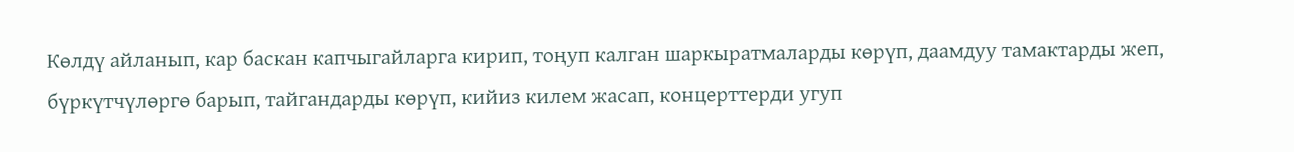Көлдү айланып, кар баскан капчыгайларга кирип, тоңуп калган шаркыратмаларды көрүп, даамдуу тамактарды жеп, бүркүтчүлөргө барып, тайгандарды көрүп, кийиз килем жасап, концерттерди угуп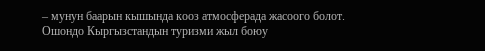– мунун баарын кышында кооз атмосферада жасоого болот. Ошондо Кыргызстандын туризми жыл боюу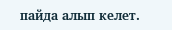пайда алып келет.